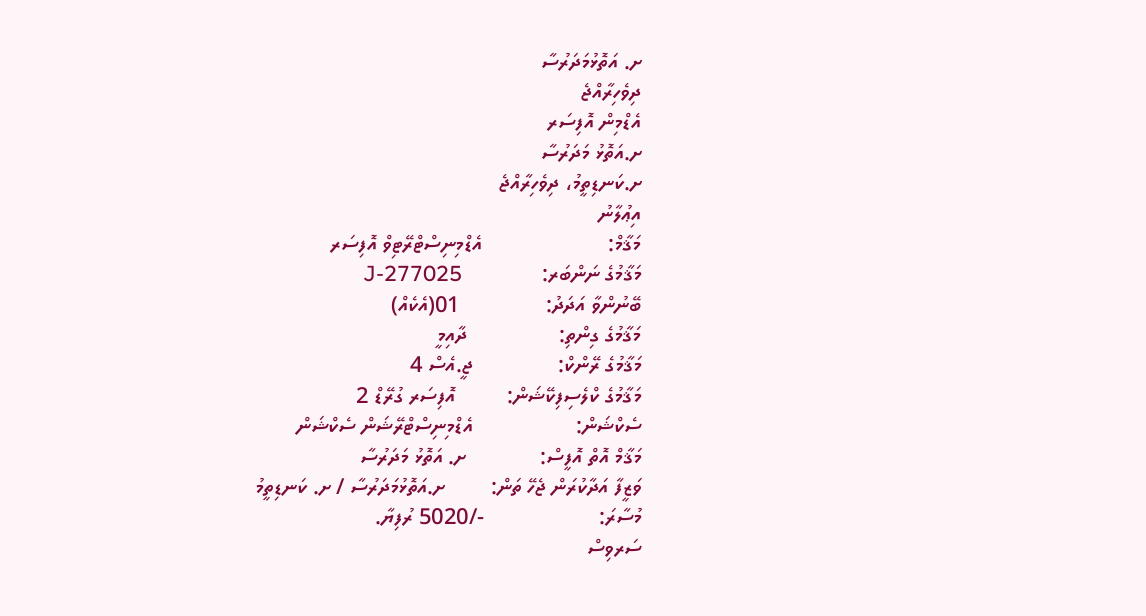ށ. އަތޮޅުމަދަރުސާ
ދިވެހިރާއްޖެ
އެޑްމިން އޮފިސަރ
ށ.އަތޮޅު މަދަރުސާ
ށ.ކަނޑިތީމު، ދިވެހިރާއްޖެ
އިޢުލާނު
މަޤާމް:                      އެޑްމިނިސްޓްރޭޓިވް އޮފިސަރ
މަޤާމުގެ ނަންބަރ:              J-277025
ބޭނުންވާ އަދަދު:               01(އެކެއް)
މަޤާމުގެ ގިންތި:                ދާއިމީ
މަޤާމުގެ ރޭންކް:               ޖީ.އެސް 4
މަޤާމުގެ ކްލެސިފިކޭޝަން:         އޮފިސަރ ގުރޭޑް 2
ސެކްޝަން:                  އެޑްމިނިސްޓްރޭޝަން ސެކްޝަން
މަޤާމް އޮތް އޮފީސް:             ށ. އަތޮޅު މަދަރުސާ
ވަޒީފާ އަދާކުރަން ޖެހޭ ތަން:        ށ.އަތޮޅުމަދަރުސާ / ށ. ކަނޑިތީމު
މުސާރަ:                    -/5020 ރުފިޔާ.
ސަރވިސް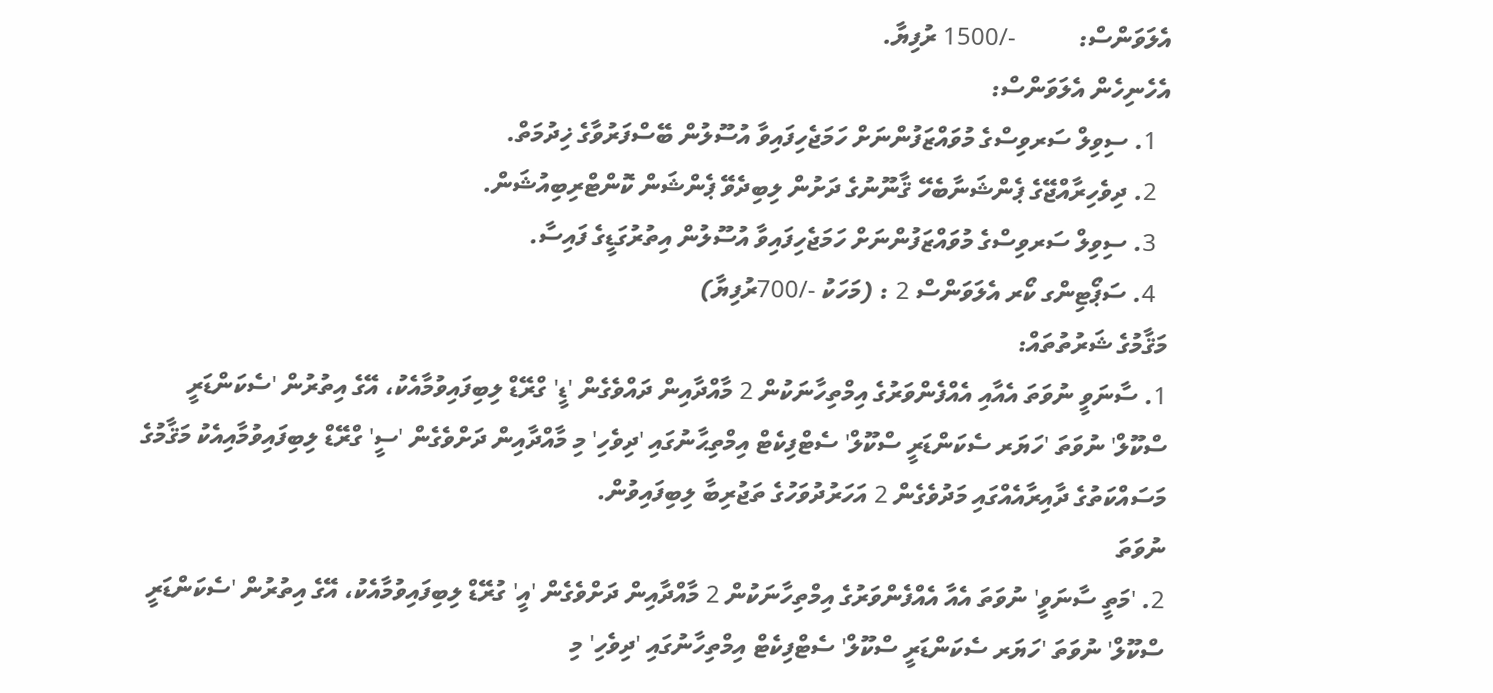އެލަވަންސް:          -/1500 ރުފިޔާ.
އެހެނިހެން އެލަވަންސް:
  1. ސިވިލް ސަރވިސްގެ މުވައްޒަފުންނަށް ހަމަޖެހިފައިވާ އުސޫލުން ބޭސްފަރުވާގެ ޚިދުމަތް.
  2. ދިވެހިރާއްޖޭގެ ޕެންޝަނާބެހޭ ޤާނޫނުގެ ދަށުން ލިބިދެވޭ ޕެންޝަން ކޮންޓްރިބިއުޝަން.
  3. ސިވިލް ސަރވިސްގެ މުވައްޒަފުންނަށް ހަމަޖެހިފައިވާ އުސޫލުން އިތުރުގަޑީގެ ފައިސާ.
  4. ސަޕޯޓިންގ ކޯރ އެލަވަންސް 2 : (މަހަކު -/700ރުފިޔާ)
މަޤާމުގެ ޝަރުތުތައް:
1. ސާނަވީ ނުވަތަ އެއާއި އެއްފެންވަރުގެ އިމްތިހާނަކުން 2 މާއްދާއިން ދައްވެގެން 'ޑީ' ގްރޭޑް ލިބިފައިވުމާއެކު، އޭގެ އިތުރުން 'ސެކަންޑަރީ ސްކޫލް' ނުވަތަ 'ހަޔަރ ސެކަންޑަރީ ސްކޫލް' ސެޓްފިކެޓް އިމްތިޙާނުގައި 'ދިވެހި' މި މާއްދާއިން ދަށްވެގެން 'ސީ' ގްރޭޑް ލިބިފައިވުމާއިއެކު މަޤާމުގެ މަސައްކަތުގެ ދާއިރާއެއްގައި މަދުވެގެން 2 އަހަރުދުވަހުގެ ތަޖުރިބާ ލިބިފައިވުން.
ނުވަތަ
2. 'މަތީ ސާނަވީ' ނުވަތަ އެއާ އެއްފެންވަރުގެ އިމްތިހާނަކުން 2 މާއްދާއިން ދަށްވެގެން 'އީ' ގުރޭޑް ލިބިފައިވުމާއެކު، އޭގެ އިތުރުން 'ސެކަންޑަރީ ސްކޫލް' ނުވަތަ 'ހަޔަރ ސެކަންޑަރީ ސްކޫލް' ސެޓްފިކެޓް އިމްތިހާނުގައި 'ދިވެހި' މި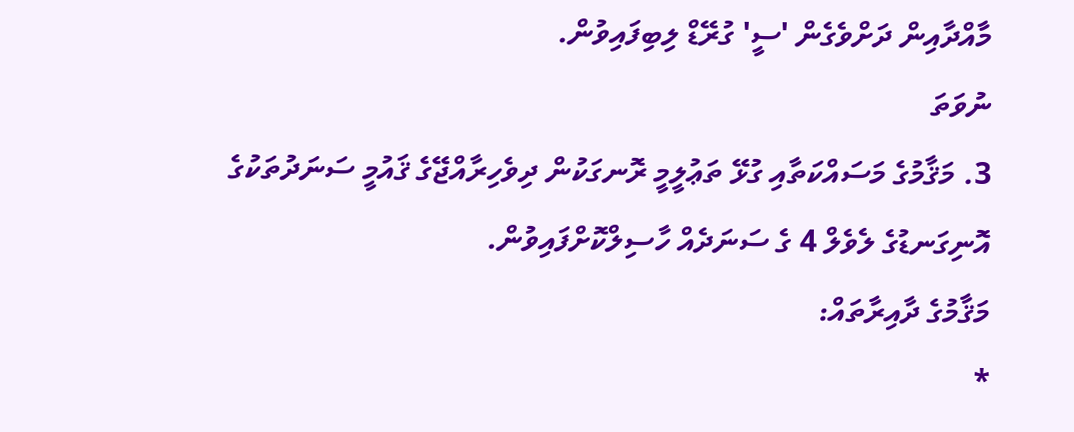މާއްދާއިން ދަށްވެގެން 'ސީ' ގުރޭޑް ލިބިފައިވުން.
ނުވަތަ
3. މަޤާމުގެ މަސައްކަތާއި ގުޅޭ ތަޢުލީމީ ރޮނގަކުން ދިވެހިރާއްޖޭގެ ޤައުމީ ސަނަދުތަކުގެ އޮނިގަނޑުގެ ލެވެލް 4 ގެ ސަނަދެއް ހާސިލްކޮށްފައިވުން.
މަޤާމުގެ ދާއިރާތައް:
*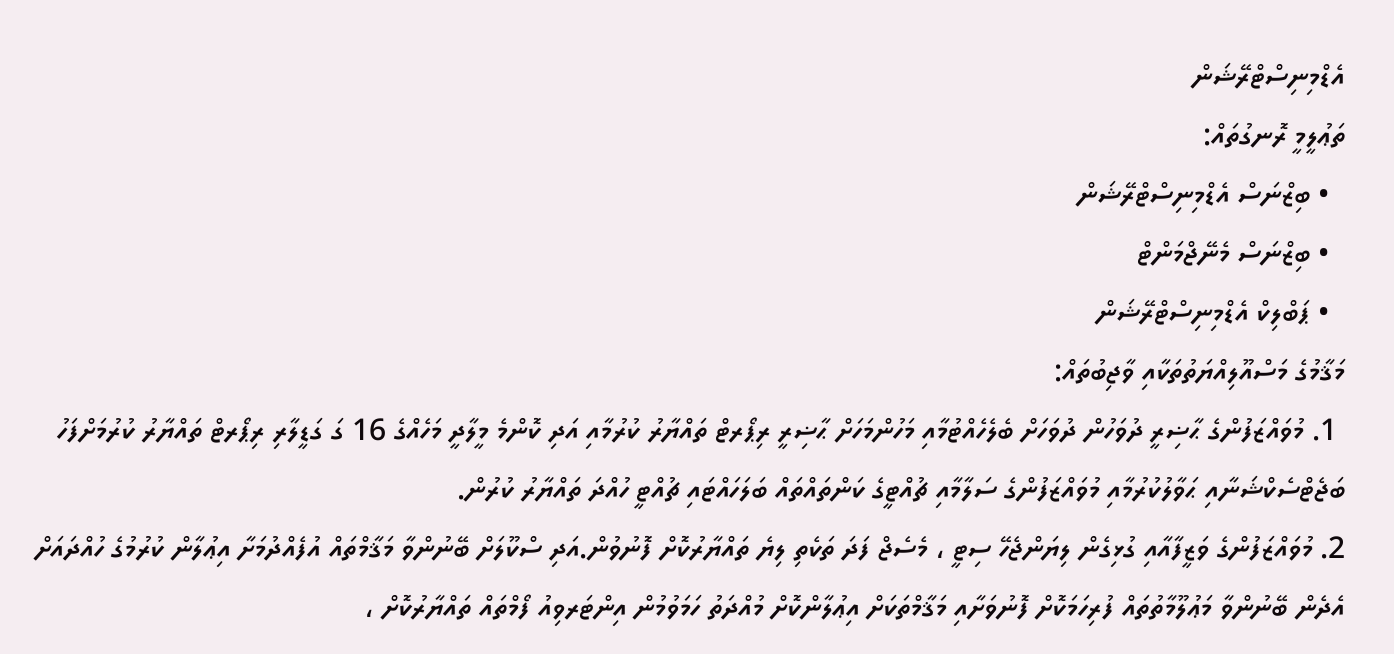އެޑްމިނިސްޓްރޭޝަން
ތަޢުލީމީ ރޮނގުތައް:
  • ބިޒްނަސް އެޑްމިނިސްޓްރޭޝަން
  • ބިޒްނަސް މެނޭޖްމަންޓް
  • ޕަބްލިކް އެޑްމިނިސްޓްރޭޝަން
މަޤާމުގެ މަސްއޫލިއްޔަތުތަކާއި ވާޖިބުތައް:
 1. މުވައްޒަފުންގެ ޙާޟިރީ ދުވަހުން ދުވަހަށް ބެލެހެއްޓުމާއި މަހުންމަހަށް ޙާޟިރީ ރިޕޯރޓް ތައްޔާރު ކުރުމާއި އަދި ކޮންމެ މީލާދީ މަހެއްގެ 16 ގަ ގަޑީލާރި ރިޕޯރޓް ތައްޔާރު ކުރުމަށްފަހު ބަޖެޓްސެކްޝަނާއި ޙަވާލުކުރުމާއި މުވައްޒަފުންގެ ސަލާމާއި ޗުއްޓީގެ ކަންތައްތައް ބަލަހައްޓައި ޗުއްޓީ ހުއްދަ ތައްޔާރު ކުރުން.
2. މުވައްޒަފުންގެ ވަޒީފާއާއި ގުޅިގެން ލިޔަންޖެހޭ ސިޓީ ، މެސެޖް ފަދަ ތަކެތި ލިޔެ ތައްޔާރުކޮށް ފޮނުވުން.އަދި ސްކޫލަށް ބޭނުންވާ މަޤާމްތައް އުފެއްދުމަށާ އިޢުލާން ކުރުމުގެ ހުއްދައަށް އެދެން ބޭނުންވާ މަޢުލޫމާތުތައް ފުރިހަމަކޮށް ފޮނުވަށާއި މަޤާމްތަކަށް އިޢުލާންކޮށް މުއްދަތު ހަމަވުމުން އިންޓަރވިއު ފޯމްތައް ތައްޔާރުކޮށް ،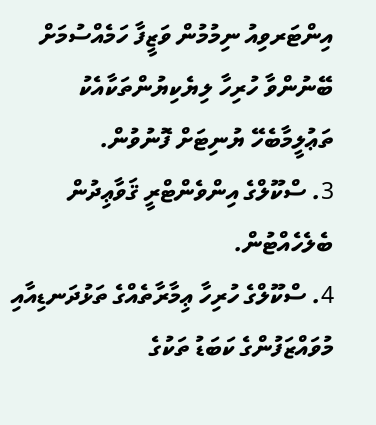އިންޓަރވިއު ނިމުމުން ވަޒީފާ ހަމެއްސުމަށް ބޭނުންވާ ހުރިހާ ލިޔެކިޔުންތަކާއެކު ތަޢުލީމާބެހޭ ޔުނިޓަށް ފޮނުވުން.
3. ސްކޫލްގެ އިންވެންޓްރީ ޤަވާޢިދުން ބެލެހެއްޓުން.
4. ސްކޫލްގެ ހުރިހާ ޢިމާރާތެއްގެ ތަޅުދަނޑިއާއި މުވައްޒަފުންގެ ކަބަޑު ތަކުގެ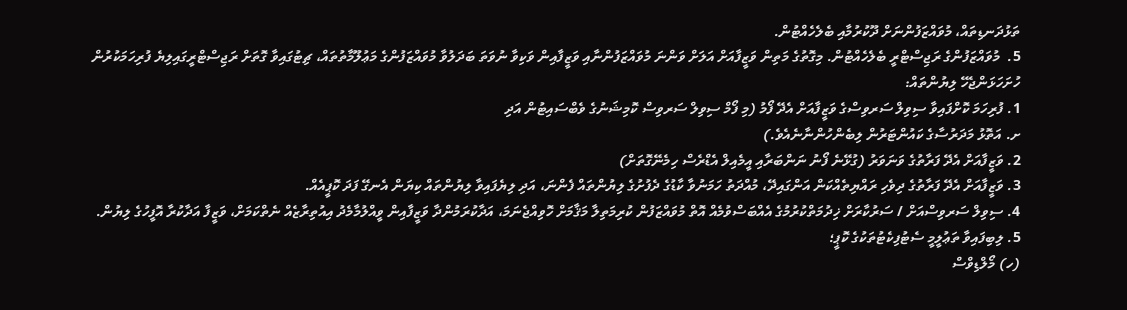ތަޅުދަނޑިތައް، މުވައްޒަފުންނަށް ދޫކުރުމާއި ބެލެހެއްޓުން.
5.  މުވައްޒަފުންގެ ރަޖިސްޓްރީ ބެލެހެއްޓުން. މިގޮތުގެ މަތިން ވަޒީފާއަށް އަލަށް ވަންނަ މުވައްޒަފުންނާއި ވަޒީފާއިން ވަކިވާ ނުވަތަ ބަދަލުވާ މުވައްޒަފުންގެ މަޢުލޫމާތުތައް، ޗިޓުގައިވާ ގޮތަށް ރަޖިސްޓްރީގައިލިޔެ ފުރިހަމަކުރުން
ހުށަހަޅަންޖެހޭ ލިޔުންތައް:
1. ފުރިހަމަ ކޮށްފައިވާ ސިވިލް ސަރވިސްގެ ވަޒީފާއަށް އެދޭ ފޯމު (މި ފޯމް ސިވިލް ސަރވިސް ކޮމިޝަނުގެ ވެބްސައިޓުން އަދި
ށ. އަތޮޅު މަދަރުސާގެ ކައުންޓަރުން ލިބެންހުންނާނެއެވެ.)
2. ވަޒީފާއަށް އެދޭ ފަރާތުގެ ވަނަވަރު (ގުޅޭނެ ފޯނު ނަންބަރާއި އީމެއިލް އެޑްރެސް ހިމެނޭގޮތަށް)
3. ވަޒީފާއަށް އެދޭ ފަރާތުގެ ދިވެހި ރައްޔިތެއްކަން އަންގައިދޭ، މުއްދަތު ހަމަނުވާ ކާޑުގެ ދެފުށުގެ ލިޔުންތައް ފެންނަ، އަދި ލިޔެފައިވާ ލިޔުންތައް ކިޔަން އެނގޭ ފަދަ ކޮޕީއެއް.
4. ސިވިލް ސަރވިސްއަށް / ސަރުކާރަށް ޚިދުމަތްކުރުމުގެ އެއްބަސްވުމެއް އޮތް މުވައްޒަފުން ކުރިމަތިލާ މަޤާމަށް ހޮވިއްޖެނަމަ، އަދާކުރަމުންދާ ވަޒީފާއިން ވީއްލުމާމެދު އިއުތިރާޒެއް ނެތްކަމަށް، ވަޒީފާ އަދާކުރާ އޮފީހުގެ ލިޔުން.
5. ލިބިފައިވާ ތަޢުލީމީ ސެޓުފިކެޓުތަކުގެ ކޮޕީ؛
(ހ) މޯލްޑިވްސް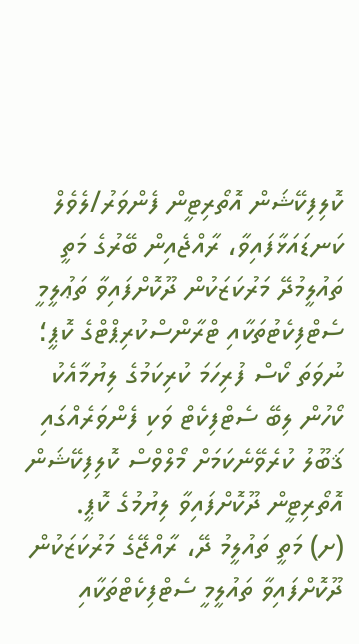ކޮލިފިކޭޝަން އޮތޯރިޓީން ފެންވަރު/ލެވެލް ކަނޑައަޅާފައިވާ، ރާއްޖެއިން ބޭރުގެ މަތީ ތައުލީމުދޭ މަރުކަޒަކުން ދޫކޮށްފައިވާ ތަޢުލީމީ ސެޓްފިކެޓުތަކާއި ޓްރާންސްކުރިޕްޓްގެ ކޮޕީ؛ ނުވަތަ ކޯސް ފުރިހަމަ ކުރިކަމުގެ ލިޔުމާއެކު ކޯހުން ލިބޭ ސެޓްފިކެޓް ވަކި ފެންވަރެއްގައި ޤަބޫލު ކުރެވޭނެކަމަށް މޯލްވްސް ކޮލިފިކޭޝަން އޮތޯރިޓީން ދޫކޮށްފައިވާ ލިޔުމުގެ ކޮޕީ.
(ށ) މަތީ ތައުލީމު ދޭ، ރާއްޖޭގެ މަރުކަޒަކުން ދޫކޮށްފައިވާ ތައުލީމީ ސެޓްފިކެޓްތަކާއި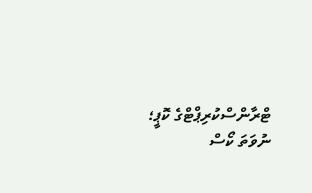ޓްރާންސްކުރިޕްޓްގެ ކޮޕީ؛ ނުވަތަ ކޯސް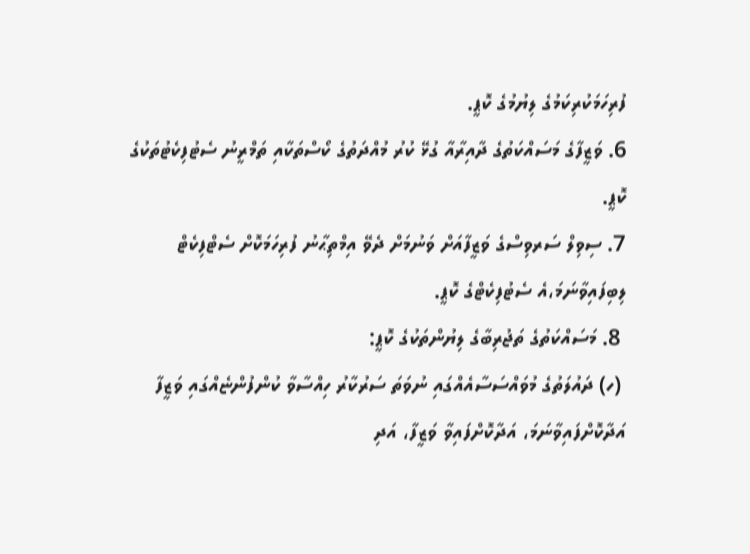ފުރިހަމަކުރިކަމުގެ ލިޔުމުގެ ކޮޕީ.
6. ވަޒީފާގެ މަސައްކަތުގެ ދާއިރާއާ ގުޅޭ ކުރު މުއްދަތުގެ ކޯސްތަކާއި ތަމްރީނު ސެޓުފިކެޓުތަކުގެ ކޮޕީ.
7. ސިވިލް ސަރވިސްގެ ވަޒީފާއަށް ވަނުމަށް ދެވޭ އިމްތިޙާނު ފުރިހަމަކޮށް ސެޓްފިކެޓް ލިބިފައިވާނަމަ،އެ ސެޓުފިކެޓްގެ ކޮޕީ.
 8. މަސައްކަތުގެ ތަޖުރިބާގެ ލިޔުންތަކުގެ ކޮޕީ:
 (ހ) ދައުލަތުގެ މުވައްސަސާއެއްގައި ނުވަތަ ސަރުކާރު ހިއްސާވާ ކުންފުންޏެއްގައި ވަޒީފާ އަދާކޮށްފައިވާނަމަ، އަދާކޮށްފައިވާ ވަޒީފާ، އަދި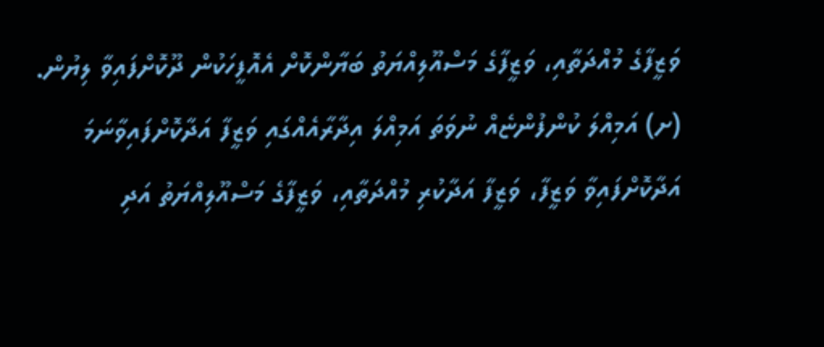ވަޒީފާގެ މުއްދަތާއި، ވަޒީފާގެ މަސްއޫލިއްޔަތު ބަޔާންކޮށް އެއޮފީހަކުން ދޫކޮށްފައިވާ ލިޔުން.
(ށ) އަމިއްލަ ކުންފުންޏެއް ނުވަތަ އަމިއްލަ އިދާރާއެއްގައި ވަޒީފާ އަދާކޮށްފައިވާނަމަ އަދާކޮށްފައިވާ ވަޒީފާ، ވަޒީފާ އަދާކުރި މުއްދަތާއި، ވަޒީފާގެ މަސްއޫލިއްޔަތު އަދި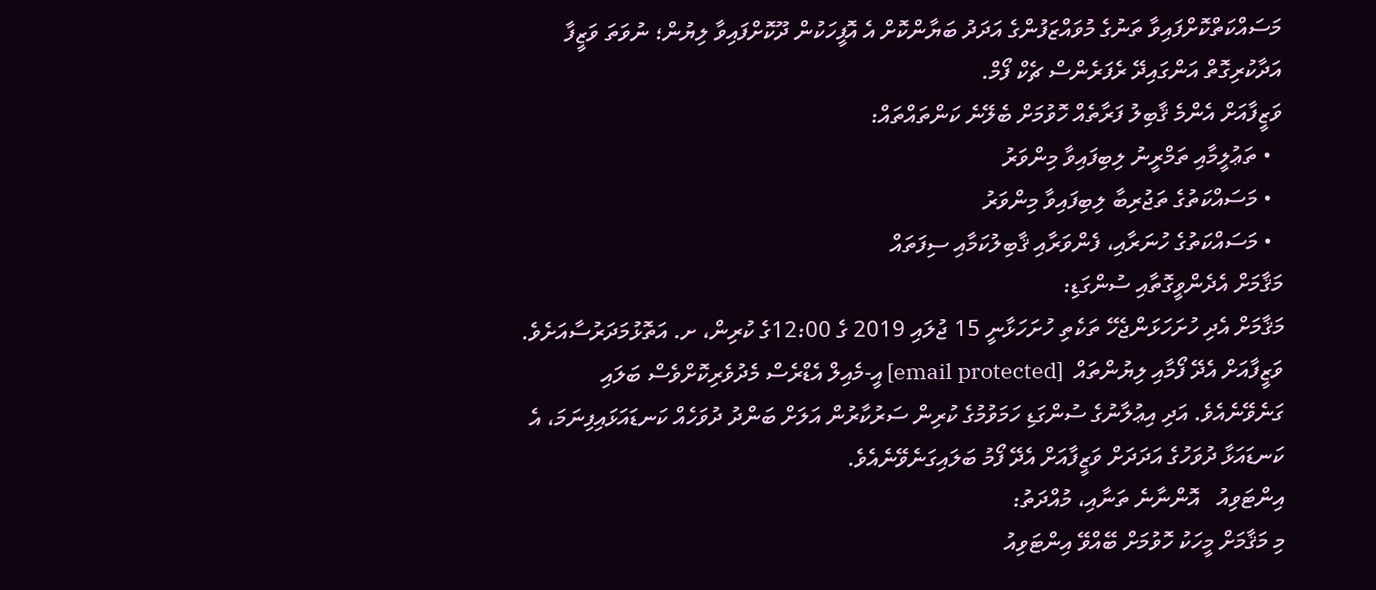މަސައްކަތްކޮށްފައިވާ ތަނުގެ މުވައްޒަފުންގެ އަދަދު ބަޔާންކޮށް އެ އޮފީހަކުން ދޫކޮށްފައިވާ ލިޔުން؛ ނުވަތަ ވަޒީފާ އަދާކުރިގޮތް އަންގައިދޭ ރެފަރެންސް ޗެކް ފޯމް.
ވަޒީފާއަށް އެންމެ ޤާބިލު ފަރާތެއް ހޮވުމަށް ބެލޭނެ ކަންތައްތައް:
  • ތަޢުލީމާއި ތަމްރީނު ލިބިފައިވާ މިންވަރު
  • މަސައްކަތުގެ ތަޖުރިބާ ލިބިފައިވާ މިންވަރު
  • މަސައްކަތުގެ ހުނަރާއި، ފެންވަރާއި ޤާބިލުކަމާއި ސިފަތައް
މަޤާމަށް އެދެންވީގޮތާއި ސުންގަޑި:
މަޤާމަށް އެދި ހުށަހަޅަންޖެހޭ ތަކެތި ހުށަހަޅާނީ 15 ޖުލައި 2019 ގެ 12:00ގެ ކުރިން، ށ. އަތޮޅުމަދަރުސާއަށެވެ. ވަޒީފާއަށް އެދޭ ފޯމާއި ލިޔުންތައް  [email protected] އީ-މެއިލް އެޑްރެސް މެދުވެރިކޮށްވެސް ބަލައި ގަނެވޭނެއެވެ. އަދި އިޢުލާނުގެ ސުންގަޑި ހަމަވުމުގެ ކުރިން ސަރުކާރުން އަލަށް ބަންދު ދުވަހެއް ކަނޑައަޅައިފިނަމަ، އެ ކަނޑައަޅާ ދުވަހުގެ އަދަދަށް ވަޒީފާއަށް އެދޭ ފޯމު ބަލައިގަނެވޭނެއެވެ.
އިންޓަވިއު   އޮންނާނެ ތަނާއި، މުއްދަތު:
މި މަޤާމަށް މީހަކު ހޮވުމަށް ބޭއްވޭ އިންޓަވިއު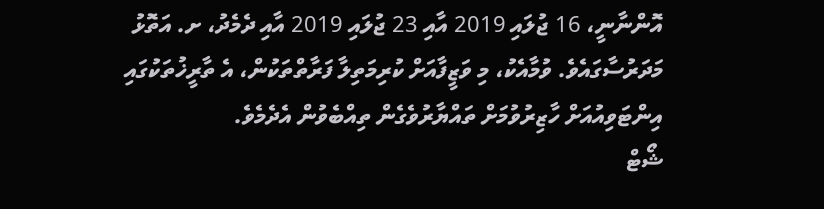އޮންނާނީ، 16 ޖުލައި 2019 އާއި 23 ޖުލައި 2019 އާއި ދެމެދު، ށ. އަތޮޅު މަދަރުސާގައެވެ. ވުމާއެކު، މި ވަޒީފާއަށް ކުރިމަތިލާ ފަރާތްތަކުން، އެ ތާރީޚުތަކުގައި އިންޓަވިއުއަށް ހާޒިރުވުމަށް ތައްޔާރުވެގެން ތިއްބެވުން އެދެމެވެ.
ޝޯޓް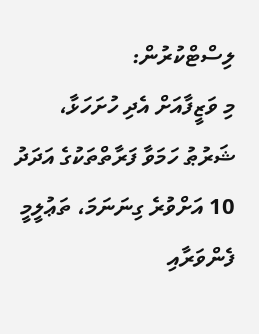ލިސްޓްކުރުން:
މި ވަޒީފާއަށް އެދި ހުށަހަޅާ، ޝަރުޠު ހަމަވާ ފަރާތްތަކުގެ އަދަދު 10 އަށްވުރެ ގިނަނަމަ، ތަޢުލީމީ ފެންވަރާއި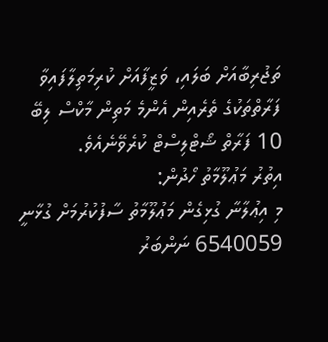ތަޖުރިބާއަށް ބަލައި، ވަޒީފާއަށް ކުރިމަތިލާފައިވާ ފަރާތްތަކުގެ ތެރެއިން އެންމެ މަތިން މާކްސް ލިބޭ 10 ފަރާތް ޝޯޓްލިސްޓް ކުރެވޭނެއެވެ.
އިތުރު މަޢުލޫމާތު ހޯދުން:
މި އިޢުލާނާ ގުޅިގެން މަޢުލޫމާތު ސާފުކުރުމަށް ގުޅާނީ 6540059 ނަންބަރު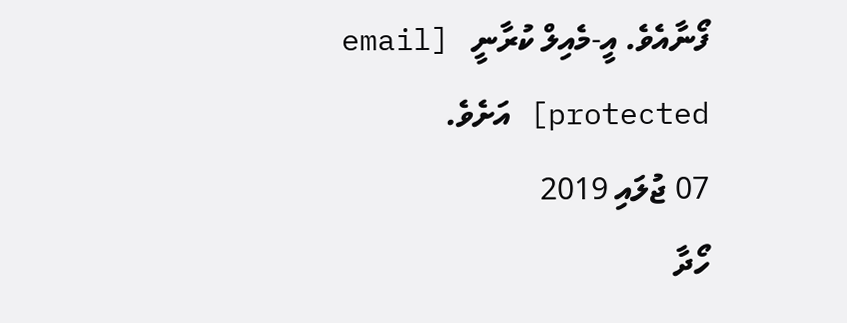ފޯނާއެވެ. އީ-މެއިލް ކުރާނީ   [email protected] އަށެވެ.
07 ޖުލައި 2019
ހޯދާ